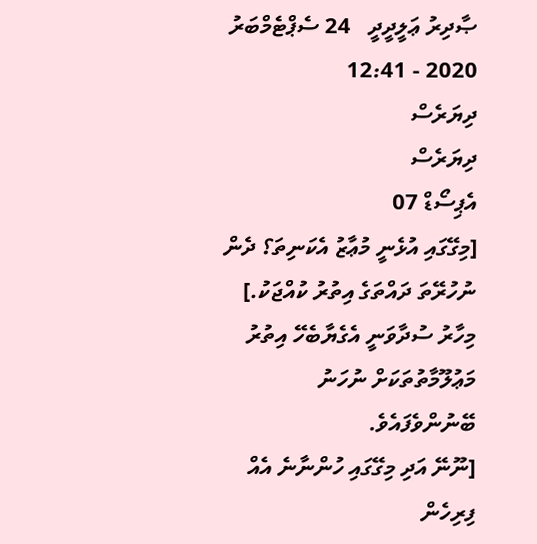ޞާދިރު ޢަލީދީދީ   24 ސެޕްޓެމްބަރު 2020 - 12:41
ދިޔަރެސް
ދިޔަރެސް
އެޕިސޯޑް 07
[މިގޭގައި އުޅެނީ މުޢާޒު އެކަނިތަ؟ ދެން ނުހުރޭތަ ދައްތަގެ އިތުރު ކުއްޖަކު.] މިހާރު ސުދާވަނީ އެގެޔާބެހޭ އިތުރު މަޢުލޫމާތުތަކަށް ނުހަނު ބޭނުންވެފައެވެ.
[ނޫނޭ އަދި މިގޭގައި ހުންނާނެ އެއް ފިރިހެން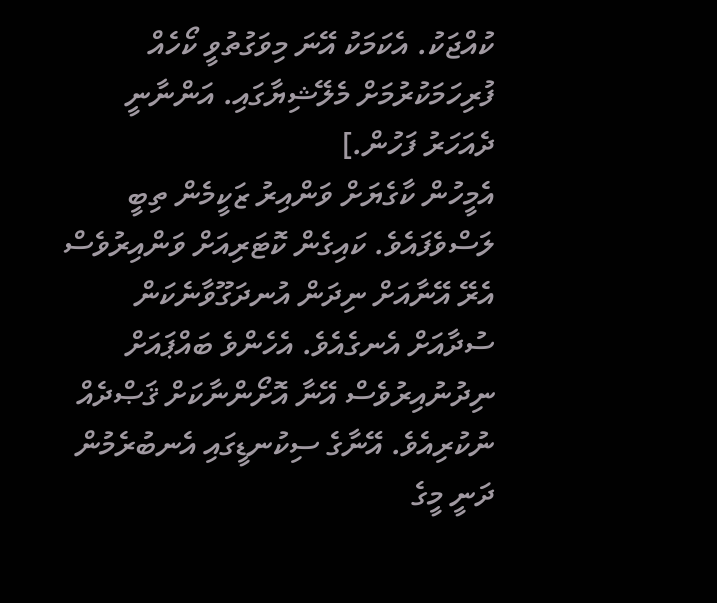ކުއްޖަކު. އެކަމަކު އޭނަ މިވަގުތުވީ ކޯހެއް ފުރިހަމަކުރުމަށް މެލޭޝިޔާގައި. އަންނާނީ ދެއަހަރު ފަހުން.]
އެމީހުން ކާގެޔަށް ވަންއިރު ޒަކީމެން ތިބީ ލަސްވެފައެވެ. ކައިގެން ކޮޓަރިއަށް ވަންއިރުވެސް އެރޭ އޭނާއަށް ނިދަން އުނދަގޫވާނެކަން ސުދާއަށް އެނގެއެވެ. އެހެންވެ ބައްޕައަށް ނިދުނުއިރުވެސް އޭނާ އޮށޯންނާކަށް ޤަޞްދެއް ނުކުރިއެވެ. އޭނާގެ ސިކުނޑީގައި އެނބުރެމުން ދަނީ މީގެ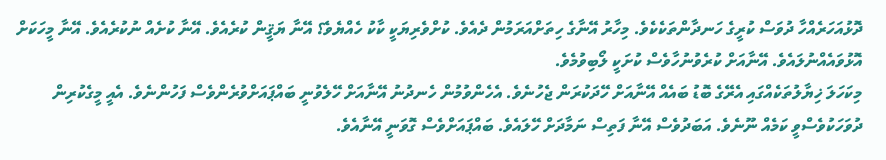ދޮޅުއަހަރެއްހާ ދުވަސް ކުރީގެ ހަނދާންތަކެކެވެ. މިހާރު އޭނާގެ ހިތަށްއަރަމުން ދެއެވެ. ކުށްވެރިޔަކީ ކާކު ހެއްޔެވެ؟ އޭނާ ޔަޤީން ކުރެއެވެ. އޭނާ ކުށެއް ނުކުރެއެވެ. އޭނާ މީހަކަށް އޮޅުވައެއްނުލައެވެ. އޭނާއަށް ކުރެވުނުހާވެސް ކުށަކީ ލޯބިވުމެވެ.
މިކަހަލަ ޚިޔާލުތަކެއްގައި އެރޭގެ ބޮޑު ބައެއް އޭނާއަށް ހޭދަކުރަން ޖެހުނެވެ. އެހެންވުމުން ހެނދުނު އޭނާއަށް ހޭލެވުނީ ބައްޕައަށްވުރެންވެސް ފަހުންނެވެ. އެއީ މީގެކުރިން ދުވަހަކުވެސްވީ ކަމެއް ނޫނެވެ. އަބަދުވެސް އޭނާ ފަތިސް ނަމާދަށް ހޭލައެވެ. ބައްޕައަށްވެސް ގޮވަނީ އޭނާއެވެ.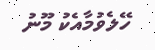ހޭލެވުމާއެކު މޫނު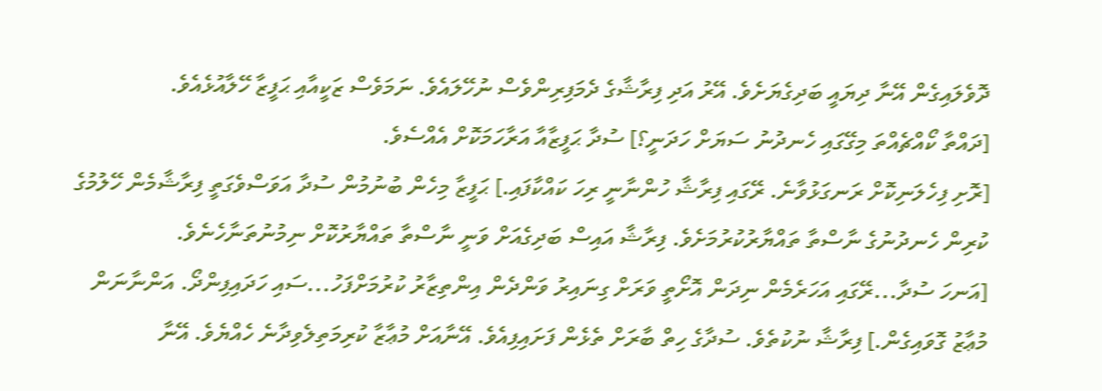ދޮވެލައިގެން އޭނާ ދިޔައީ ބަދިގެޔަށެވެ. އޭރު އަދި ފިރާޝާގެ ދެމަފިރިންވެސް ނުހޭލައެވެ. ނަމަވެސް ޒަކީއާއި ޙަފީޒާ ހޭލާއުޅެއެވެ.
[ދައްތާ ކޯއްޗެއްތަ މިގޭގައި ހެނދުނު ސަޔަށް ހަދަނީ؟] ސުދާ ޙަފީޒާއާ އަރާހަމަކޮށް އެއްސެވެ.
[ރޮށި ފިހެލަނިކޮށް ރަނގަޅުވާނެ. ރޭގައި ފިރާޝާ ހުންނާނީ ރިހަ ކައްކާފައި.] ޙަފީޒާ މިހެން ބުނުމުން ސުދާ އަވަސްވެގަތީ ފިރާޝާމެން ހޭލުމުގެ ކުރިން ހެނދުނުގެ ނާސްތާ ތައްޔާރުކުރުމަށެވެ. ފިރާޝާ އައިސް ބަދިގެއަށް ވަނީ ނާސްތާ ތައްޔާރުކޮށް ނިމުނުތަނާހެނެވެ.
[އަނހަ ސުދާ...ރޭގައި އަހަރެމެން ނިދަން އޮށޯތީ ވަރަށް ގިނައިރު ވަންދެން އިންތިޒާރު ކުރުމަށްފަހު...ސައި ހަދައިފިންދޯ. އަންނާނަން މުޢާޒު ގޮވައިގެން.] ފިރާޝާ ނުކުތެވެ. ސުދާގެ ހިތް ބާރަށް ތެޅެން ފަށައިފިއެވެ. އޭނާއަށް މުޢާޒާ ކުރިމަތިލެވިދާނެ ހެއްޔެވެ. އޭނާ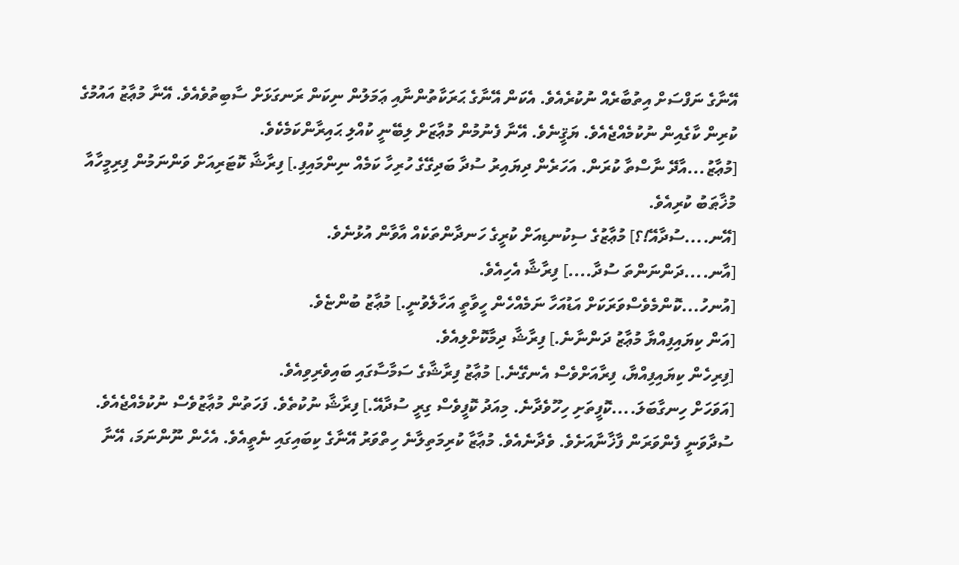އޭނާގެ ނަފްސަށް އިތުބާރެއް ނުކުރެއެވެ. އެކަން އޭނާގެ ޙަރަކާތުންނާއި ޢަމަލުން ނިކަން ރަނގަޅަށް ސާބިތުވެއެވެ. އޭނާ މުޢާޒު އައުމުގެ ކުރިން ކާގެއިން ނުކުމެއްޖެއެވެ. ޔަޤީނެވެ. އޭނާ ފެނުމުން މުޢާޒަށް ލިބޭނީ ކުއްލި ޙައިރާންކަމެކެވެ.
[މުޢާޒު...އާދޭ ނާސްތާ ކުރަން. އަހަރެން ދިޔައިރު ސުދާ ބަދިގޭގެ ހުރިހާ ކަމެއް ނިންމައިފި.] ފިރާޝާ ކޮޓަރިއަށް ވަންނަމުން ފިރިމީހާއާ މުޚާޠަބު ކުރިއެވެ.
[އޭނ....ސުދާއޭ!؟] މުޢާޒުގެ ސިކުނޑިއަށް ކުރީގެ ހަނދާންތަކެއް އާވާން އުޅުނެވެ.
[އާނ....ދަންނަންތަ ސުދާ....] ފިރާޝާ އެހިއެވެ.
[އުނހު...ކޮންމެވެސްވަރަކަށް އަޑުއަހާ ނަމެއްހެން ހީވާތީ އަހާލެވުނީ.] މުޢާޒު ބުންޏެވެ.
[އަން ކިޔައިފިއްޔާ މުޢާޒު ދަންނާނެ.] ފިރާޝާ ދިމާކޮށްލިއެވެ.
[ފިރިހެން ކިޔައިފިއްޔާ، ފިރާއަށްވެސް އެނގޭނެ.] މުޢާޒު ފިރާޝާގެ ސަމާސާގައި ބައިވެރިވިއެވެ.
[އަވަހަށް ހިނގާބަލަ....ކޮފީތަށި ހިހޫވެދާނެ. މިއަދު ކޮފީވެސް ގިރީ ސުދާއޭ.] ފިރާޝާ ނުކުތެވެ. ފަހަތުން މުޢާޒުވެސް ނުކުމެއްޖެއެވެ.
ސުދާވަނީ ފެންވަރަން ފާޚާނާއަށެވެ. ވެދާނެއެވެ. މުޢާޒާ ކުރިމަތިލާނެ ހިތްވަރު އޭނާގެ ކިބައިގައި ނެތީއެވެ. އެހެން ނޫންނަމަ، އޭނާ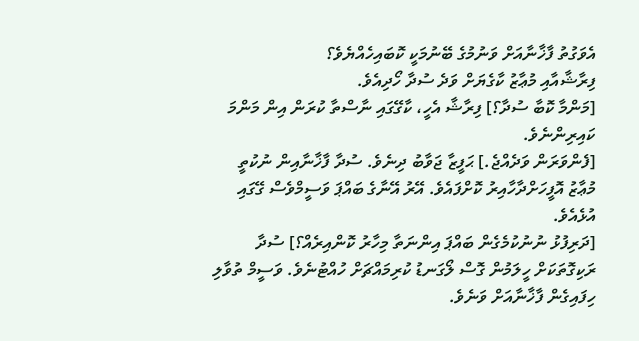އެވަގުތު ފާޚާނާއަށް ވަނުމުގެ ބޭނުމަކީ ކޮބައިހެއްޔެވެ؟
ފިރާޝާއާއި މުޢާޒު ކާގެޔަށް ވަދެ ސުދާ ހޯދިއެވެ.
[މަންމާ ކޮބާ ސުދާ؟] ފިރާޝާ އެހީ، ކާގޭގައި ނާސްތާ ކުރަން އިން މަންމަ ކައިރިންނެވެ.
[ފެންވަރަން ވަދެއްޖެ.] ޙަފީޒާ ޖަވާބު ދިނެވެ. ސުދާ ފާޚާނާއިން ނުކުތީ މުޢާޒު އޮފީހަށްދާހާއިރު ކޮށްފައެވެ. އޭރު އޭނާގެ ބައްޕަ ވަސީމްވެސް ގޭގައި އުޅެއެވެ.
[ދަރިފުޅު ނުނުކުމެގެން ބައްޕަ އިންނަތާ މިހާރު ކޮންއިރެއް؟] ސުދާ ރަކިގޮތަކަށް ހީލަމުން ގޮސް ލޯގަނޑު ކުރިމައްޗަށް ހުއްޓުނެވެ. ވަސީމް ތުވާލި ހިފައިގެން ފާޚާނާއަށް ވަނެވެ.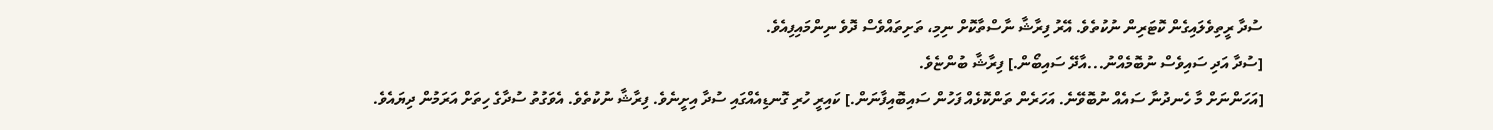ސުދާ ރީތިވެލައިގެން ކޮޓަރިން ނުކުތެވެ. އޭރު ފިރާޝާ ނާސްތާކޮށް ނިމި، ތަށިތައްވެސް ދޮވެ ނިންމައިފިއެވެ.
[ސުދާ އަދި ސައިވެސް ނުބޮމެއްނު...އާދޭ ސައިބޯން.] ފިރާޝާ ބުންޏެވެ.
[އަހަންނަށް މާ ހެނދުނާ ސައެއް ނުބޮވޭނެ. އަހަރެން ތަންކޮޅެއް ފަހުން ސައިބޮއިފާނަން.] ކައިރީ ހުރި ގޮނޑިއެއްގައި ސުދާ އިށީނެވެ. ފިރާޝާ ނުކުތެވެ. އެވަގުތު ސުދާގެ ހިތަށް އަރަމުން ދިޔައެވެ.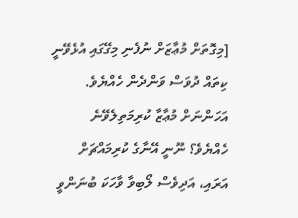[މިގޮތަށް މުޢާޒަށް ނުފެނި މިގޭގައި އުޅެވޭނީ ކިތައް ދުވަސް ވަންދެން ހެއްޔެވެ. އަހަންނަށް މުޢާޒާ ކުރިމަތިލެވޭނެ ހެއްޔެވެ؟ ނޫނީ އޭނާގެ ކުރިމައްޗަށް އަރައި، އަދިވެސް ލޯބިވާ ވާހަކަ ބުނަންވީ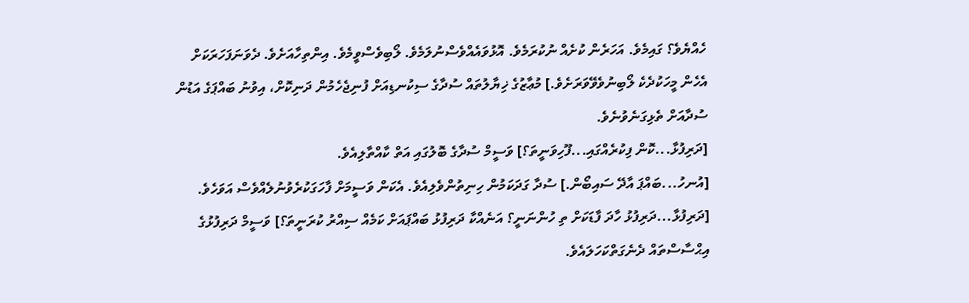ހެއްޔެވެ؟ ގައިމެވެ. އަހަރެން ކުށެއް ނުކުރަމެވެ. އޮޅުވައެއްވެސްނުލަމެވެ. ލޯބިވެސްވީމެވެ. އިންތިހާއަށެވެ. ދެވަނަފަހަރަކަށް އެހެން މީހަކުދެކެ ލޯބިނުވެވޭވަރަށެވެ.] މުޢާޒުގެ ޚިޔާލުތައް ސުދާގެ ސިކުނޑިއަށް ފުނިޖެހެމުން ދަނިކޮށް، އިވުނު ބައްޕަގެ އަޑުން ސުދާއަށް ތެޅިގަނެވުނެވެ.
[ދަރިފުޅާ...ކޮން ފިކުރެއްގައި...ފޫހިވަނީތަ؟] ވަސީމް ސުދާގެ ބޮލުގައި އަތް ކާއްތާލިއެވެ.
[އުނހު...ބައްޕަ އާދޭ ސައިބޯން.] ސުދާ ގަދަކަމުން ހިނިތުންވެލިއެވެ. އެކަން ވަސީމަށް ފާހަގަކުރެވުނުލެއްވެސް އަވަހެވެ.
[ދަރިފުޅާ...ދަރިފުޅު ހާދަ ފާޑަކަށް ތި ހުންނަނީ؟ އަނެއްކާ ދަރިފުޅު ބައްޕައަށް ކަމެއް ސިއްރު ކުރަނީތަ؟] ވަސީމް ދަރިފުޅުގެ އިޙްސާސްތައް ދެނެގަތްކަހަލައެވެ.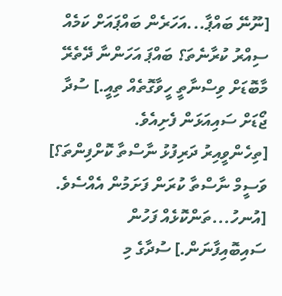[ނޫނޭ ބައްޕާ...އަހަރެން ބައްޕައަށް ކަމެއް ސިއްރު ކުރާނެތަ؟ ބައްޕަ އަހަންނާ ދޭތެރޭ މާބޮޑަށް ވިސްނާތީ ހީވާގޮތެއް ތިއީ.] ސުދާ ޖޯޑަށް ސައިއަޅަން ފެށިއެވެ.
[ތިހެންވީއިރު ދަރިފުޅު ނާސްތާ ކޮށްފިންތަ؟] ވަސީމް ނާސްތާ ކުރަން ފަށަމުން އެއްސެވެ.
[އުނހު...ތަންކޮޅެއް ފަހުން ސައިބޮއިފާނަން.] ސުދާގެ މި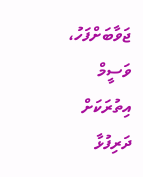ޖަވާބަށްފަހު، ވަސީމް އިތުރަކަށް ދަރިފުޅާ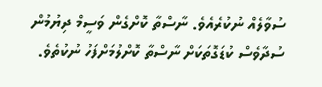ސުވާލެއް ނުކުރެއެވެ. ނާސްތާ ކޮށްގެން ވަސީމް ދިޔުމުން ސުދާވެސް ކުޑަގޮތަކަށް ނާސްތާ ކޮށްލުމަށްފަހު ނުކުތެވެ.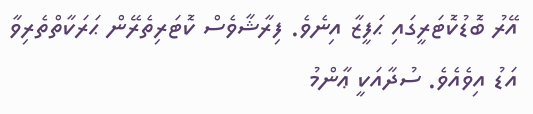އޭރު ބޮޑުކޮޓަރީގައި ޙަފީޒާ އިނެވެ. ފިރާޝާވެސް ކޮޓަރިތެރޭން ޙަރަކާތްތެރިވާ އަޑު އިވެއެވެ. ސުދާއަކީ ޢާންމު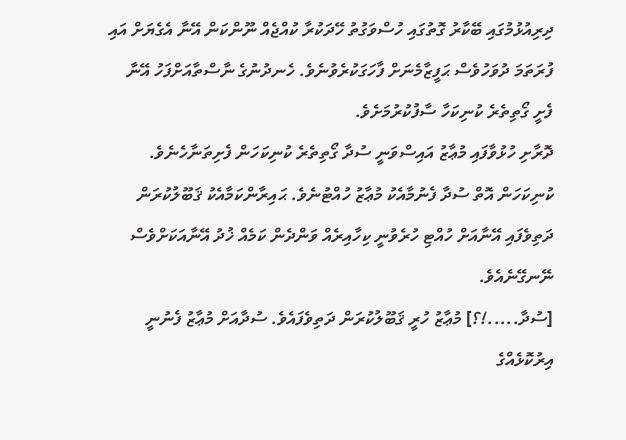ދިރިއުޅުމުގައި ބޭކާރު ގޮތުގައި ހުސްވަގުތު ހޭދަކުރާ ކުއްޖެއް ނޫންކަން އޭނާ އެގެޔަށް އައި ފުރަތަމަ ދުވަހުވެސް ޙަފީޒާމެނަށް ފާހަގަކުރެވުނެވެ. ހެނދުނުގެ ނާސްތާއަށްފަހު އޭނާ ފެށީ ގޯތިތެރެ ކުނިކަހާ ސާފުކުރުމަށެވެ.
ދޮރާށި ހުޅުވާފައި މުޢާޒު އައިސްވަނީ ސުދާ ގޯތިތެރެ ކުނިކަހަން ފެށިތަނާހެނެވެ. ކުނިކަހަން އޮތް ސުދާ ފެނުމާއެކު މުޢާޒު ހުއްޓުނެވެ. ޙައިރާންކަމާއެކު ޤަބޫލުކުރަން ދަތިވެފައި އޭނާއަށް ހުއްޓި ހުރެވުނީ ކިހާއިރެއް ވަންދެން ކަމެއް ޚުދު އޭނާއަކަށްވެސް ނޭނގޭނެއެވެ.
[ސުދާ.....!؟] މުޢާޒު ހުރީ ޤަބޫލުކުރަން ދަތިވެފައެވެ. ސުދާއަށް މުޢާޒު ފެނުނީ އިރުކޮޅެއްގެ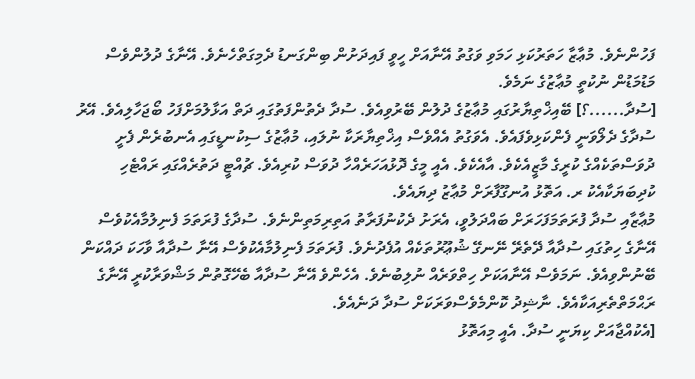ފަހުންނެވެ. މުޢާޒާ ހަތަރުކަޅި ހަމަވި ވަގުތު އޭނާއަށް ހީވީ ފައިދަށުން ބިންގަނޑު ދެމިގަތްހެނެވެ. އޭނާގެ ދުލުންވެސް މަޑުމަޑުން ނުކުތީ މުޢާޒުގެ ނަމެވެ.
[ސުދާ......؟] ބޭއިޚްތިޔާރުގައި މުޢާޒުގެ ދުލުން ބޭރުވިއެވެ. ސުދާ ދެތުންފަތުގައި ދަތް އަޅާލުމަށްފަހު ބޯޖަހާލިއެވެ. އޭރު ސުދާގެ ދެލޯވަނީ ފެންކަޅިވެފައެވެ. އެވަގުތު އެއްވެސް އިޚްތިޔާރަކާ ނުލައި، މުޢާޒުގެ ސިކުނޑީގައި އެނބުރެން ފެށީ ދުވަސްތަކެއްގެ ކުރީގެ މާޒީއެކެވެ. އާއެކެވެ. އެއީ މީގެ ދޮޅުއަހަރެއްހާ ދުވަސް ކުރިއެވެ. ޗުއްޓީ ދަތުރެއްގައި ރައްޓެހި ކުދިބަޔަކާއެކު ރ. އަތޮޅު އުނގޫފާރަށް މުޢާޒު ދިޔައެވެ.
މުޢާޒާއި ސުދާ ފުރަތަމަފަހަރަށް ބައްދަލުވީ، އެރަށު ދެކުނުފަރާތު އަތިރިމަތިންނެވެ. ސުދާގެ ފުރަތަމަ ފެނިލުމާއެކުވެސް އޭނާގެ ހިތުގައި ސުދާއާ ދޭތެރޭ ނޭނގޭ ޝުޢޫރުތަކެއް އުފެދުނެވެ. ފުރަތަމަ ފެނިލުމާއެކުވެސް އޭނާ ސުދާއާ ވާހަކަ ދައްކަން ބޭނުންވިއެވެ. ނަމަވެސް އޭނާއަކަށް ހިތްވަރެއް ނުލިބުނެވެ. އެހެންވެ އޭނާ ސުދާއާ ބެހޭގޮތުން މަޝްވަރާކުރީ އޭނާގެ ރަޙްމަތްތެރިއަކާއެވެ. ނާޝިދު ކޮންމެވެސްވަރަކަށް ސުދާ ދަނެއެވެ.
[އެކުއްޖާއަށް ކިޔަނީ ސުދާ. އެއީ މިއަތޮޅު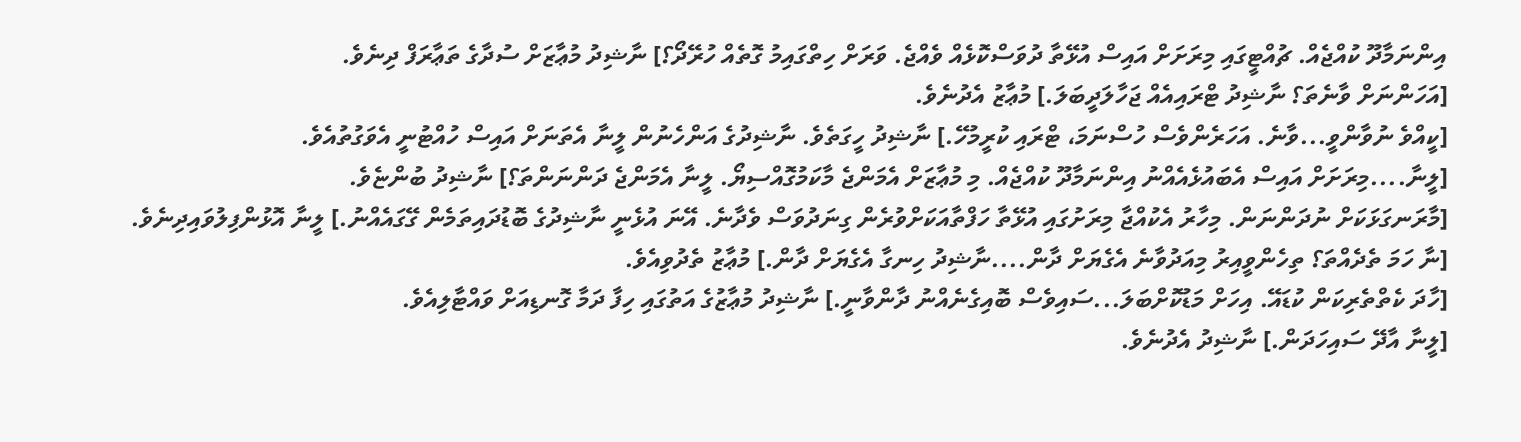އިންނަމާދޫ ކުއްޖެއް. ޗުއްޓީގައި މިރަށަށް އައިސް އުޅޭތާ ދުވަސްކޮޅެއް ވެއްޖެ. ވަރަށް ހިތްގައިމު ގޮތެއް ހުރޭދޯ؟] ނާޝިދު މުޢާޒަށް ސުދާގެ ތަޢާރަފް ދިނެވެ.
[އަހަންނަށް ވާނެތަ؟ ނާޝިދު ޓްރައިއެއް ޖަހާލަދީބަލަ.] މުޢާޒު އެދުނެވެ.
[ކީއްވެ ނުވާންވީ...ވާނެ. އަހަރެންވެސް ހުސްނަމަ، ޓްރައި ކުރީމުހޭ.] ނާޝިދު ހީގަތެވެ. ނާޝިދުގެ އަންހެނުން ލީނާ އެތަނަށް އައިސް ހުއްޓުނީ އެވަގުތުއެވެ.
[ލީނާ....މިރަށަށް އައިސް އެބައުޅެއެއްނު އިންނަމާދޫ ކުއްޖެއް. މި މުޢާޒަށް އެމަންޖެ މާކަމުގޮއްސިޔޯ. ލީނާ އެމަންޖެ ދަންނަންތަ؟] ނާޝިދު ބުންޏެވެ.
[މާރަނގަޅަކަށް ނުދަންނަން. މިހާރު އެކުއްޖާ މިރަށުގައި އުޅޭތާ ހަފްތާއަކަށްވުރެން ގިނަދުވަސް ވެދާނެ. އޭނަ އުޅެނީ ނާޝިދުގެ ބޮޑުދައިތަމެން ގޭގައެއްނު.] ލީނާ އޮޅުންފިލުވައިދިނެވެ.
[ނާ ހަމަ ތެދެއްތަ؟ ތިހެންވީއިރު މިއަދުވާނެ އެގެޔަށް ދާން....ނާޝިދު ހިނގާ އެގެޔަށް ދާން.] މުޢާޒު ތެދުވިއެވެ.
[ހާދަ ކެތްތެރިކަން ކުޑައޭ. އިހަށް މަޑުކޮށްބަލަ...ސައިވެސް ބޮއިގެނެއްނު ދާންވާނީ.] ނާޝިދު މުޢާޒުގެ އަތުގައި ހިފާ ދަމާ ގޮނޑިއަށް ވައްޓާލިއެވެ.
[ލީނާ އާދޭ ސައިހަދަން.] ނާޝިދު އެދުނެވެ.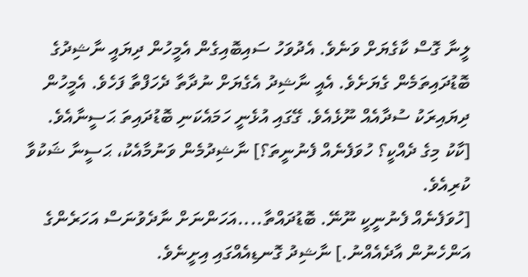ލީނާ ގޮސް ކާގެޔަށް ވަނެވެ. އެދުވަހު ސައިބޮއިގެން އެމީހުން ދިޔައީ ނާޝިދުގެ ބޮޑުދައިތަމެން ގެޔަށެވެ. އެއީ ނާޝިދު އެގެޔަށް ނުދާތާ ދެހަފްތާ ފަހެވެ. އެމީހުން ދިޔައިރަކު ސުދާއެއް ނޫޅެއެވެ. ގޭގައި އުޅެނީ ހަމައެކަނި ބޮޑުދައިތަ ޙަސީނާއެވެ.
[ކާކު މިގެ ދެއްކީ؟ ހުވަފެނެއް ފެނުނީތަ؟] ނާޝިދުމެން ވަނުމާއެކު، ޙަސީނާ ޝަކުވާ ކުރިއެވެ.
[ހުވަފެނެއް ފެނުނީކީ ނޫނޭ. ބޮޑުދައްތާ....އަހަންނަށް ނާދެވުނަސް އަހަރެންގެ އަންހެނުން އާދެއެއްނު.] ނާޝިދު ގޮނޑިއެއްގައި އިށީނެވެ.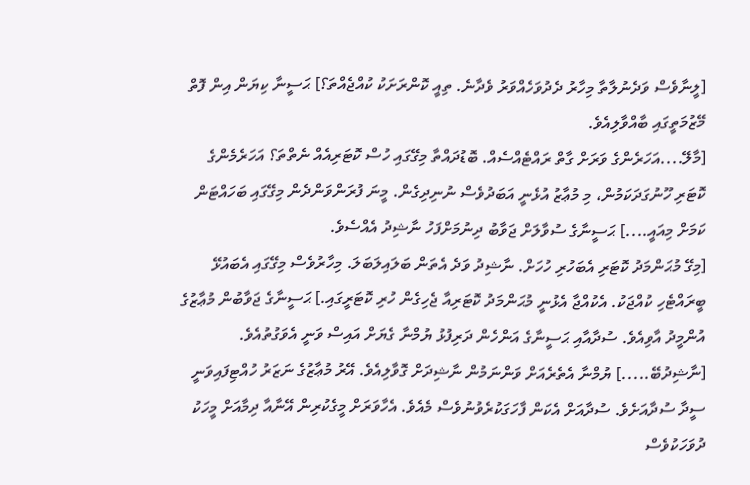[ލީނާވެސް ވަދެނުލާތާ މިހާރު ދެދުވަހެއްވަރު ވެދާނެ. ތިއީ ކޮންރަށަކު ކުއްޖެއްތަ؟] ޙަސީނާ ކިޔަން އިން ފޮތް މޭޒުމަތީގައި ބާއްވާލިއެވެ.
[މާލޭ....އަހަރެންގެ ވަރަށް ގާތް ރައްޓެއްސެއް. ބޮޑުދައްތާ މިގޭގައި ހުސް ކޮޓަރިއެއް ނެތްތަ؟ އަހަރެމެންގެ ކޮޓަރި ހޫނުގަދަކަމުން، މި މުޢާޒު އުޅެނީ އަބަދުވެސް ނުނިދިގެން. މީނަ ފުރަންވަންދެން މިގޭގައި ބަހައްޓަން ކަމަށް މިއައީ....] ޙަސީނާގެ ސުވާލަށް ޖަވާބު ދިނުމަށްފަހު ނާޝިދު އެއްސެވެ.
[މިގޭ މުޙަންމަދު ކޮޓަރި އެބަހުރި ހުހަށް. ނާޝިދު ވަދެ އެތަން ބަލައިލަބަލަ. މިހާރުވެސް މިގޭގައި އެބައުޅޭ ބީރައްޓެހި ކުއްޖަކު. އެކުއްޖާ އެޅުނީ މުޙަންމަދު ކޮޓަރިއާ ޖެހިގެން ހުރި ކޮޓަރީގައި.] ޙަސީނާގެ ޖަވާބުން މުޢާޒުގެ އުންމީދު އާވިއެވެ. ސުދާއާއި ޙަސީނާގެ އަންހެން ދަރިފުޅު ޔުމްނާ ގެޔަށް އައިސް ވަނީ އެވަގުތުއެވެ.
[ނާޝިދުބޭ.....] ޔުމްނާ އެތެރެއަށް ވަންނަމުން ނާޝިދަށް ގޮވާލިއެވެ. އޭރު މުޢާޒުގެ ނަޒަރު ހުއްޓިފައިވަނީ ސީދާ ސުދާއަށެވެ. ސުދާއަށް އެކަން ފާހަގަކުރެވުނުވެސް މެއެވެ. އެހާވަރަށް މީގެކުރިން އޭނާއާ ދިމާއަށް މީހަކު ދުވަހަކުވެސް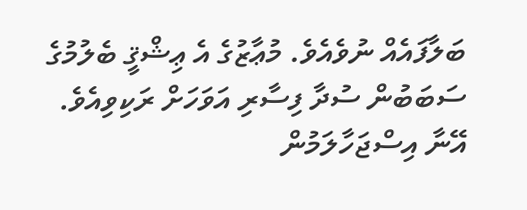ބަލާފައެއް ނުވެއެވެ. މުޢާޒުގެ އެ ޢިޝްޤީ ބެލުމުގެ ސަބަބުން ސުދާ ފިސާރި އަވަހަށް ރަކިވިއެވެ. އޭނާ އިސްޖަހާލަމުން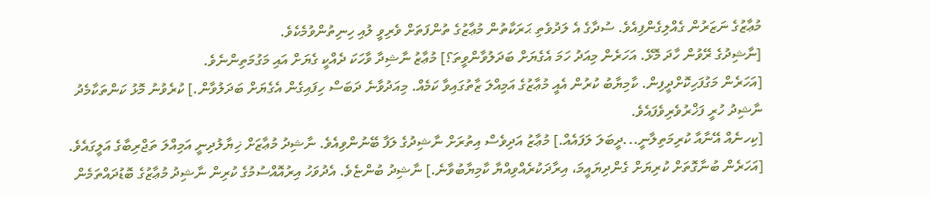މުޢާޒުގެ ނަޒަރުން ގެއްލިގެންފިއެވެ. ސުދާގެ އެ ލަދުވެތި ޙަރަކާތުން މުޢާޒުގެ ތުންފަތަށް ވެރިވީ ލުއި ހިނިތުންވުމެކެވެ.
[ނާޝިދުގެ ރޭވުން ހާދަ މޮޅޭ. އަހަރެން މިއަދު ހަމަ އެގެޔަށް ބަދަލުވާންވީތަ؟] މުޢާޒު ނާޝިދާ ވާހަކަ ދެއްކީ ގެޔަށް އައި މަގުމަތިންނެވެ.
[އަހަރެން މަގުފަހިކޮށްދީފިން. ކާމިޔާބު ކުރުން އެއީ މުޢާޒުގެ އަމިއްލަ ޒާތުގައިވާ ކަމެއް. މިއަދުވާނެ ދަބަސް ހިފައިގެން އެގެޔަށް ބަދަލުވާން.] ކުރެވުނު މޮޅު ކަންތަކާމެދު ނާޝިދު ހުރީ ފަޚްރުވެރިވެފައެވެ.
[ކިހނެއް އޭނާއާ ކުރިމަތިލާނީ...ދީބަލަ ލަފައެއް.] މުޢާޒު އަދިވެސް އިތުރަށް ނާޝިދުގެ ލަފާ ބޭނުންވިއެވެ. ނާޝިދު މުޢާޒަށް ޚިޔާލުދިނީ އަމިއްލަ ތަޖްރިބާގެ އަލީގައެވެ.
[އަހަރެން ބުނާގޮތަށް ކުރިޔަށް ގެންދިޔައީމަ، އިރާދަކުރެއްވިއްޔާ ކާމިޔާބުވާނެ.] ނާޝިދު ބުންޏެވެ. އެދުވަހު އިރުއޮއްސުމުގެ ކުރިން ނާޝިދު މުޢާޒުގެ ބޮޑުދައްތަމެން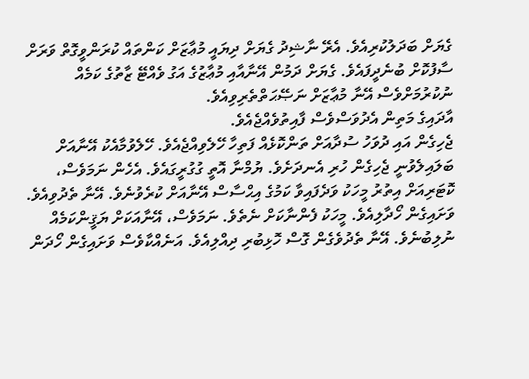ގެޔަށް ބަދަލުކުރިއެވެ. އެރޭ ނާޝިދު ގެޔަށް ދިޔައީ މުޢާޒަށް ކަންތައް ކުރަންވީގޮތް ވަރަށް ސާފުކޮށް ބުނެދީފައެވެ. ގެޔަށް ދަމުން އޭނާއާއި މުޢާޒުގެ އަގު ވެއްޓޭ ޒާތުގެ ކަމެއް ނުކުރުމަށްވެސް އޭނާ މުޢާޒަށް ނަޞޭޙަތްތެރިވިއެވެ.
އާދައިގެ މަތިން އެދުވަސްވެސް ފާއިތުވެއްޖެއެވެ.
ޖެހިގެން އައި ދުވަހު ސުދާއަށް ތަންކޮޅެއް ފަތިހާ ހޭލެވިއްޖެއެވެ. ހޭލެވުމާއެކު އޭނާއަށް ބަލައިލެވުނީ ޖެހިގެން ހުރި އެނދަށެވެ. ޔުމްނާ އޮތީ ގުގުރީގައެވެ. އެހެން ނަމަވެސް، ކޮޓަރިއަށް އިތުރު މީހަކު ވަދެފައިވާ ކަމުގެ އިޙްސާސް އޭނާއަށް ކުރެވުނެވެ. އޭނާ ތެދުވިއެވެ. ވަށައިގެން ހޯދާލިއެވެ. މީހަކު ފެންނާކަށް ނެތެވެ. ނަމަވެސް، އޭނާއަކަށް ޔަޤީންކަމެއް ނުލިބުނެވެ. އޭނާ ތެދުވެގެން ގޮސް ހޮޅިބުރި ދިއްލިއެވެ. އަނެއްކާވެސް ވަށައިގެން ހޯދަން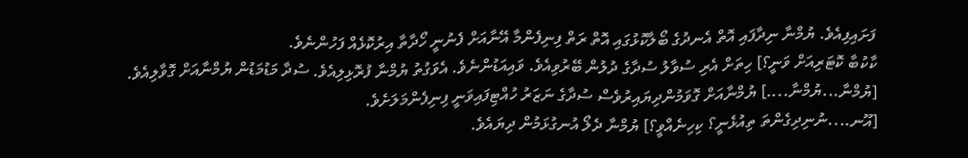ފަށައިފިއެވެ. ޔުމްނާ ނިދާފައި އޮތް އެނދުގެ ބޯލާކޮޅުގައި އޮތް ރަތް ފިނިފެންމާ އޭނާއަށް ފެނުނީ ހޯދާތާ އިރުކޮޅެއް ފަހުންނެވެ.
ކާކުބާ ކޮޓަރިއަށް ވަނީ؟] ހިތަށް އެރި ސުވާލު ސުދާގެ ދުލުން ބޭރުވިއެވެ. ވައިއަޑުންނެވެ. އެވަގުތު ޔުމްނާ ފުރޮޅިލިއެވެ. ސުދާ މަޑުމަޑުން ޔުމްނާއަށް ގޮވާލިއެވެ.
[ޔުމްނާ...ޔުމްނާ....] ޔުމްނާއަށް ގޮވަމުންދިޔައިރުވެސް ސުދާގެ ނަޒަރު ހުއްޓިފައިވަނީ ފިނިފެންމަލަށެވެ.
[އޫނ....ނުނިދިގެންތަ ތިއުޅެނީ؟ ކިހިނެއްވީ؟] ޔުމްނާ ދެލޯ އުނގުޅަމުން ދިޔައެވެ.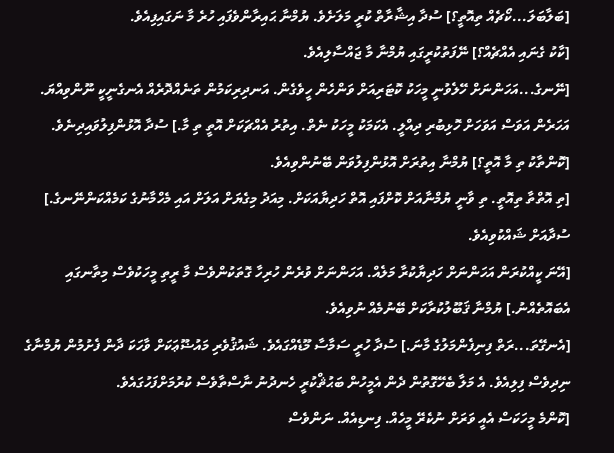[ބަލާބަލަ...ކޯޗެއް ތިއޮތީ؟] ސުދާ އިޝާރާތް ކުރީ މަލަށެވެ. ޔުމްނާ ޙައިރާންވެފައި ހުރެ މާ ނަގައިފިއެވެ.
[ކާކު ގެނައި އެއްޗެއް؟] ނޭފަތުކުރީގައި ޔުމްނާ މާ ޖައްސާލިއެވެ.
[ނޭނގެ...އަހަންނަށް ހޭލެވުނީ މީހަކު ކޮޓަރިއަށް ވަންހެން ހީވެގެން. އަނދިރިކަމުން ތަނެއްދޮރެއް އެނގެނީކީ ނޫންވިއްޔަ. އަހަރެން އަވަސް އަވަހަށް ހޮޅިބުރި ދިއްލީ. އެކަމަކު މީހަކު ނެތް. އިތުރު އެއްޗަކަށް އޮތީ ތި މާ.] ސުދާ އޮޅުންފިލުވައިދިނެވެ.
[ކޮންތާކު ތި މާ އޮތީ؟] ޔުމްނާ އިތުރަށް އޮޅުންފިލުވަން ބޭނުންވިއެވެ.
[ތި އޮތްތާ ތިއޮތީ. ތި ވާނީ ޔުމްނާއަށް ކޮށްފައި އޮތް ހަދިޔާއަކަށް. މިއަދު މިގެޔަށް އަލަށް އައި މެހްމާނުގެ ކަމެއްކަންނޭނގެ.] ސުދާއަށް ޝައްކުވިއެވެ.
[އޭނަ ކީއްކުރަން އަހަންނަށް ހަދިޔާކުރާ މަލެއް. އަހަންނަށް ވުރެން ހުރިހާ ގޮތަކުންވެސް މާ ރީތި މީހަކުވެސް މިތާނގައި އެބައޮތެއްނު.] ޔުމްނާ ޤަބޫލުކުރާކަށް ބޭނުމެއް ނުވިއެވެ.
[އެނގޭތަ...ރަތް ފިނިފެންމަލުގެ މާނަ.] ސުދާ ހުރީ ސަމާސާ މޫޑެއްގައެވެ. ޝައުޤުވެރި މައުޟޫޢަކަށް ވާހަކަ ދާން ފެށުމުން ޔުމްނާގެ ނިދިވެސް ފިލިއެވެ. އެ މަލާ ބެހޭގޮތުން ދެން އެމީހުން ބަޙުޘްކުރީ ހެނދުނު ނާސްތާވެސް ކުރުމަށްފަހުގައެވެ.
[ކޮންމެ މީހަކަސް އެއީ ވަރަށް ނުކެރޭ މީހެއް. ފިނޑިއެއް. ނަންވެސް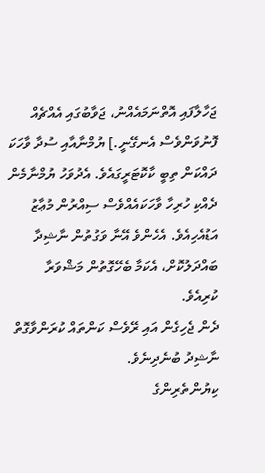ޖަހާލާފައި އޮތްނަމައެއްނު، ޖަވާބުގައި އެއްޗެއް ފޮނުވަންވެސް އެނގޭނީ.] ޔުމްނާއާއި ސުދާ ވާހަކަ ދައްކަން ތިބީ ކާކޮޓަރީގައެވެ. އެދުވަހު ޔުމްނާމެން ދެއްކި ހުރިހާ ވާހަކައެއްވެސް ސިއްރުން މުޢާޒު އަޑުއެހިއެވެ. އެހެންވެ އޭނާ ވަގުތުން ނާޝިދާ ބައްދަލުކޮށް، އެކަމާ ބެހޭގޮތުން މަޝްވަރާ ކުރިއެވެ.
ދެން ޖެހިގެން އައި ރޭވެސް ކަންތައް ކުރަންވާގޮތް ނާޝިދު ބުނެދިނެވެ.
ކިޔުންތެރިންގެ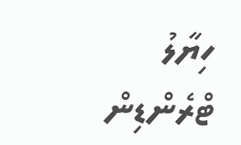ހިޔާލު
ޓްރެންޑިން